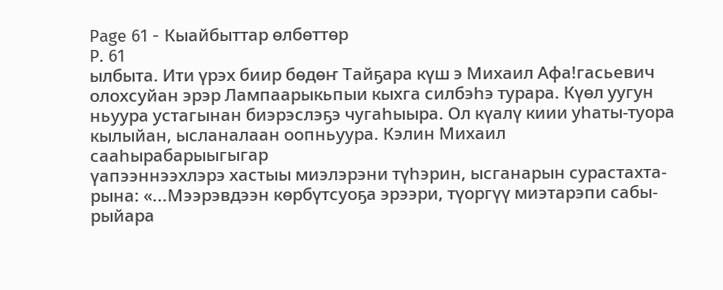Page 61 - Кыайбыттар өлбөттөр
P. 61
ылбыта. Ити үрэх биир бөдөҥ Тайҕара күш э Михаил Афа!гасьевич
олохсуйан эрэр Лампаарыкьпыи кыхга силбэһэ турара. Күөл уугун
ньуура устагынан биэрэслэҕэ чугаһыыра. Ол күалү киии уһаты-туора
кылыйан, ысланалаан оопньуура. Кэлин Михаил сааһырабарыыгыгар
үапээннээхлэрэ хастыы миэлэрэни түһэрин, ысганарын сурастахта-
рына: «...Мээрэвдээн көрбүтсуоҕа эрээри, түоргүү миэтарэпи сабы-
рыйара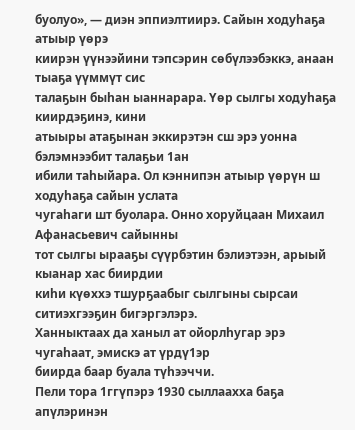буолуо», — диэн эппиэлтиирэ. Сайын ходуһаҕа атыыр үөрэ
киирэн үүнээйини тэпсэрин сөбүлээбэккэ, анаан тыаҕа үүммүт сис
талаҕын быһан ыаннарара. Үөр сылгы ходуһаҕа киирдэҕинэ, кини
атыыры атаҕынан эккирэтэн сш эрэ уонна бэлэмнээбит талаҕьи 1ан
ибили таһыйара. Ол кэннипэн атыыр үөрүн ш ходуһаҕа сайын услата
чугаһаги шт буолара. Онно хоруйцаан Михаил Афанасьевич сайынны
тот сылгы ырааҕы сүүрбэтин бэлиэтээн, арыый кыанар хас биирдии
киһи күөххэ тшурҕаабыг сылгыны сырсаи ситиэхгээҕин бигэргэлэрэ.
Ханныктаах да ханыл ат ойорлһугар эрэ чугаһаат, эмискэ ат үрдү1эр
биирда баар буала түһээччи.
Пели тора 1ггүпэрэ 1930 сыллаахха баҕа апүлэринэн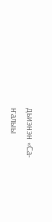дьиэнэн «Са-
ҥалыы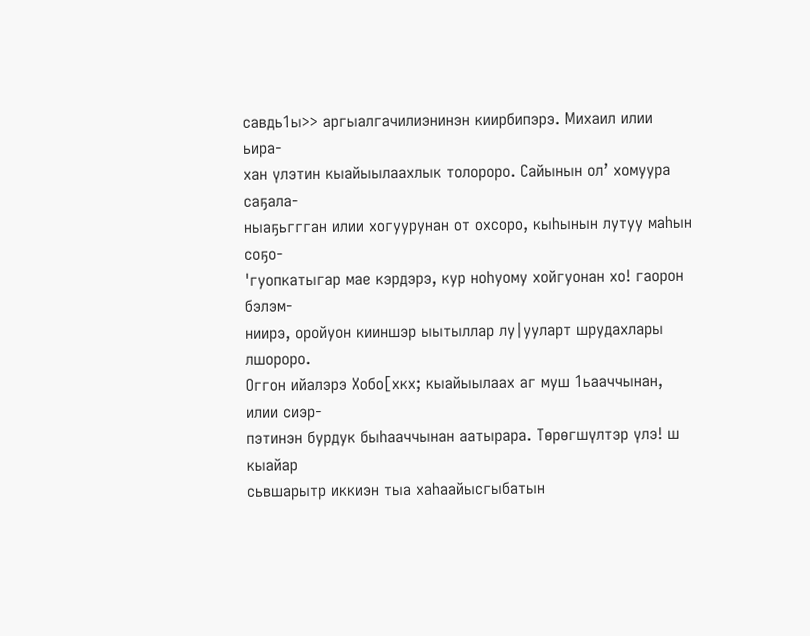савдь1ы>> аргыалгачилиэнинэн киирбипэрэ. Михаил илии ьира-
хан үлэтин кыайыылаахлык толороро. Сайынын ол’ хомуура саҕала-
ныаҕьггган илии хогуурунан от охсоро, кыһынын лутуу маһын соҕо-
'гуопкатыгар мае кэрдэрэ, кур ноһуому хойгуонан хо! гаорон бэлэм-
ниирэ, оройуон кииншэр ыытыллар лу|ууларт шрудахлары лшороро.
Оггон ийалэрэ Хобо[хкх; кыайыылаах аг муш 1ьааччынан, илии сиэр-
пэтинэн бурдук быһааччынан аатырара. Төрөгшүлтэр үлэ! ш кыайар
сьвшарытр иккиэн тыа хаһаайысгыбатын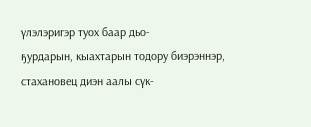үлэлэригэр туох баар дьо-
ҕурдарын, кыахтарын тодору биэрэннэр, стахановец диэн аалы сүк-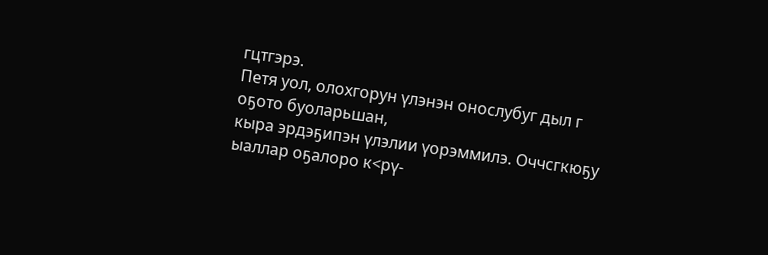гцтгэрэ.
Петя уол, олохгорун үлэнэн онослубуг дыл г оҕото буоларьшан,
кыра эрдэҕипэн үлэлии үорэммилэ. Оччсгкюҕу ыаллар оҕалоро к<рү-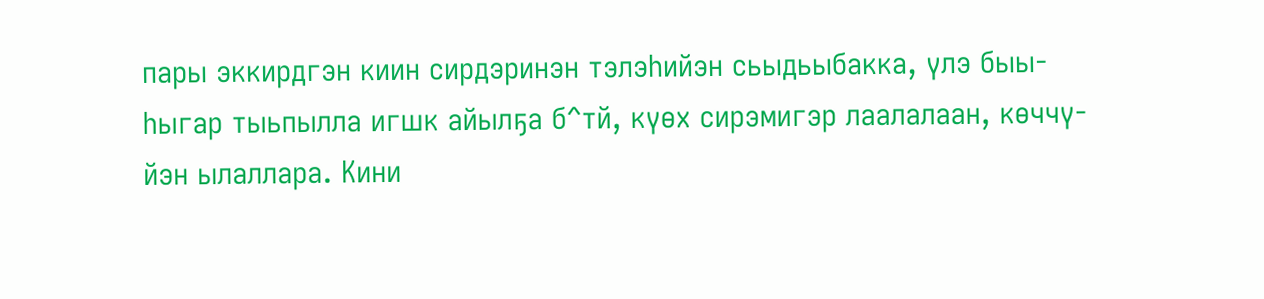пары эккирдгэн киин сирдэринэн тэлэһийэн сьыдьыбакка, үлэ быы-
һыгар тыьпылла игшк айылҕа б^тй, күөх сирэмигэр лаалалаан, көччү-
йэн ылаллара. Кини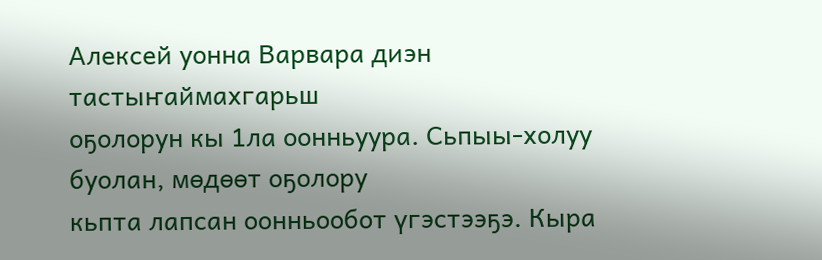Алексей уонна Варвара диэн тастыҥаймахгарьш
оҕолорун кы 1ла оонньуура. Сьпыы-холуу буолан, мөдөөт оҕолору
кьпта лапсан оонньообот үгэстээҕэ. Кыра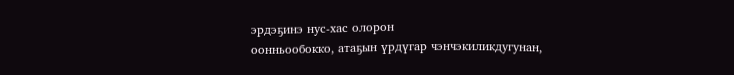эрдэҕинэ нус-хас олорон
оонньообокко, атаҕын үрдүгар чэнчэкиликдугунан,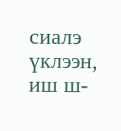сиалэ үклээн, иш ш-